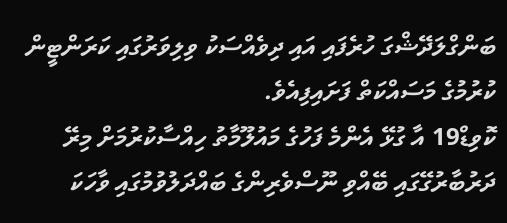ބަންގްލަދޭޝްގަ ހުރެފައި އައި ދިވެއްސަކު ވިލިވަރުގައި ކަރަންޓީން ކުރުމުގެ މަސައްކަތް ފަށައިފިއެވެ.
ކޮވިޑް19 އާ ގުޅޭ އެންމެ ފަހުގެ މައުލޫމާތު ހިއްސާކުރުމަށް މިރޭ ދަރުބާރުގޭގައި ބޭއްވި ނޫސްވެރިންގެ ބައްދަލުވުމުގައި ވާހަކަ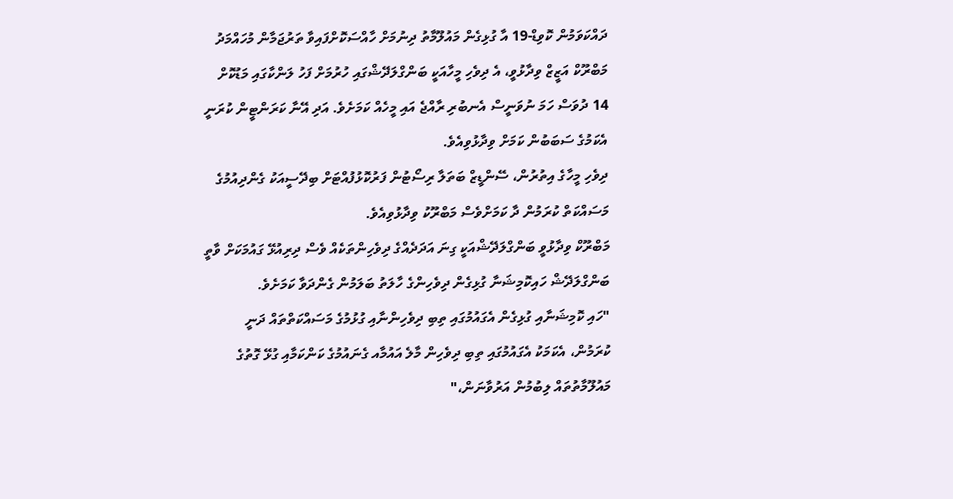ދައްކަވަމުން ކޮވިޑް-19 އާ ގުޅިގެން މައުލޫމާތު ދިނުމަށް ހާއްސަކޮށްފައިވާ ތަރުޖަމާން މުހައްމަދު މަބްރޫކް އަޒީޒް ވިދާޅުވީ، އެ ދިވެހި މީހާއަކީ ބަންގްލަދޭޝްގައި ހުރުމަށް ފަހު ލަންކާގައި މަޑުކޮށް 14 ދުވަސް ހަމަ ނުވަނީސް އެނބުރި ރާއްޖެ އައި މީހެއް ކަމަށެވެ. އަދި އޭނާ ކަރަންޓީން ކުރަނީ އެކަމުގެ ސަބަބުން ކަމަށް ވިދާޅުވިއެވެ.
ދިވެހި މީހާގެ އިތުރުން، ސޭންޑީޒް ބަތަލާ ރިސޯޓުން ފަރުކޮޅުފުއްޓަށް ބިދޭސީއަކު ގެންދިއުމުގެ މަސައްކަތް ކުރަމުން ދާ ކަމަށްވެސް މަބްރޫކު ވިދާޅުވިއެވެ.
މަބްރޫކް ވިދާޅުވީ ބަންގްލަދޭޝްއަކީ ގިނަ އަދަދެއްގެ ދިވެހިންތަކެއް ވެސް ދިރިއުޅޭ ގައުމަކަށް ވާތީ ބަންގްލަދޭޝް ހައިކޮމިޝަނާ ގުޅިގެން ދިވެހިންގެ ހާލަތު ބަލަމުން ގެންދަވާ ކަމަށެވެ.
"ހައި ކޮމިޝަނާއި ގުޅިގެން އެގައުމުގައި ތިބި ދިވެހިންނާއި ގުޅުމުގެ މަސައްކަތްތައް ދަނީ ކުރަމުން، އެކަމަކު އެގައުމުގައި ތިބި ދިވެހިން މާލެ އައުމާއ ގެނައުމުގެ ކަންކަމާއި ގުޅޭ ގޮތުގެ މައުލޫމާތުތައް ލިބުމުން އަރުވާނަން،"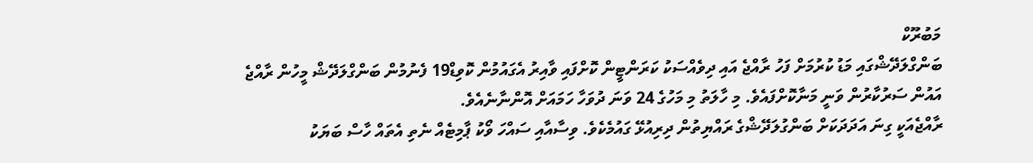މަބުރޫކް
ބަންގްލަދޭޝްގައި މަޑު ކުރުމަށް ފަހު ރާއްޖެ އައި ދިވެއްސަކު ކަރަންޓީން ކޮށްފައި ވާއިރު އެގައުމުން ކޮވިޑް19 ފެނުމުން ބަންގްލަދޭޝް މީހުން ރާއްޖެ އައުން ސަރުކާރުން ވަނީ މަނާކޮށްފައެވެ. މި ހާލަތު މި މަހުގެ 24 ވަނަ ދުވަހާ ހަމައަށް އޮންނާނެއެވެ.
ރާއްޖެއަކީ ގިނަ އަދަދަކަށް ބަންގުލަދޭޝްގެ ރައްޔިތުން ދިރިއުޅޭ ގައުމެކެވެ. ވިސާއާއި ސައްހަ ވޯކު ޕާމިޓެއް ނެތި އެތައް ހާސް ބަޔަކު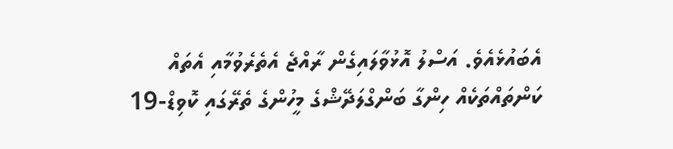އެބައުޅެއެވެ. އަސްލު އޮޅުވާލައިގެން ރާއްޖެ އެތެރެވުމާއި އެތައް ކަންތައްތަކެއް ހިންގާ ބަންގްލަދޭޝްގެ މީހުންގެ ތެރޭގައި ކޮވިޑް-19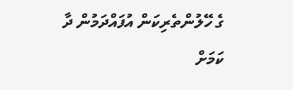ގެ ހޭލުންތެރިކަން އުފައްދަމުން ދާ ކަމަށް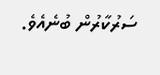ސަރުކާރުން ބުނެއެވެ.